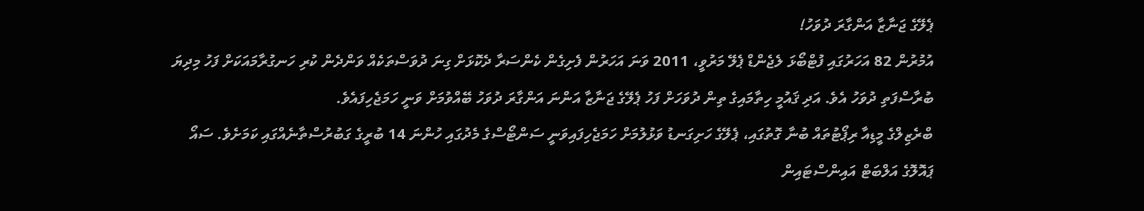ޕެލޭގެ ޖަނާޒާ އަންގާރަ ދުވަހު!
އުމުރުން 82 އަހަރުގައި ފުޓްބޯޅަ ލެޖެންޑް ޕެލޭ މަރުވީ، 2011 ވަނަ އަހަރުން ފެށިގެން ކެންސަރާ ދެކޮޅަށް ގިނަ ދުވަސްތަކެއް ވަންދެން ކުރި ހަނގުރާމައަކަށް ފަހު މިދިޔަ ބުރާސްފަތި ދުވަހު އެވެ. އަދި ޤައުމީ ހިތާމައިގެ ތިން ދުވަހަށް ފަހު ޕެލޭގެ ޖަނާޒާ އަންނަ އަންގާރަ ދުވަހު ބޭއްވުމަށް ވަނީ ހަމަޖެހިފައެވެ.
ބްރެޒިލްގެ މީޑިއާ ރިޕޯޓުތައް ބުނާ ގޮތުގައި، ޕެލޭގެ ހަށިގަނޑު ވަޅުލުމަށް ހަމަޖެހިފައިވަނީ ސަންޓޯސްގެ މެދުގައި ހުންނަ 14 ބުރީގެ ގަބުރުސްތާނެއްގައި ކަމަށެވެ. ސައޯ ޕައޮލޮގެ އަލްބަޓް އައިންސްޓައިން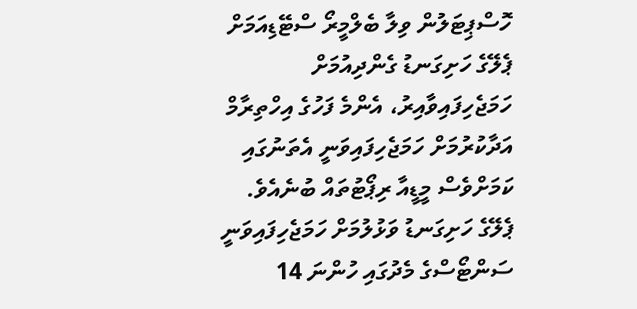ހޮސްޕިޓަލުން ވިލާ ބެލްމީރޯ ސްޓޭޑިއަމަށް ޕެލޭގެ ހަށިގަނޑު ގެންދިއުމަށް ހަމަޖެހިފައިވާއިރު، އެންމެ ފަހުގެ އިހްތިރާމް އަދާކުރުމަށް ހަމަޖެހިފައިވަނީ އެތަނުގައި ކަމަށްވެސް މީޑީއާ ރިޕޯޓުތައް ބުނެއެވެ.
ޕެލޭގެ ހަށިގަނޑު ވަޅުލުމަށް ހަމަޖެހިފައިވަނީ ސަންޓޯސްގެ މެދުގައި ހުންނަ 14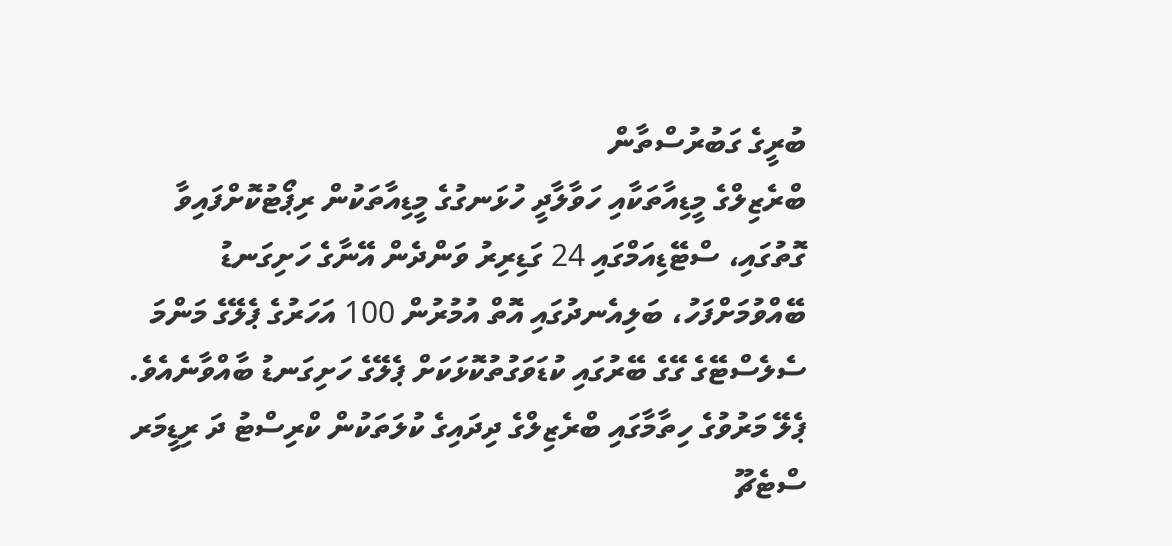ބުރީގެ ގަބުރުސްތާން
ބްރެޒިލްގެ މީޑިއާތަކާއި ހަވާލާދީ ހުޅަނގުގެ މީޑިއާތަކުން ރިޕޯޓުކޮށްފައިވާ ގޮތުގައި، ސްޓޭޑިއަމްގައި 24 ގަޑިރިރު ވަންދެން އޭނާގެ ހަށިގަނޑު ބޭއްވުމަށްފަހު، ބަލިއެނދުގައި އޮތް އުމުރުން 100 އަހަރުގެ ޕެލޭގެ މަންމަ ސެލެސްޓޭގެ ގޭގެ ބޭރުގައި ކުޑަވަގުތުކޮޅަކަށް ޕެލޭގެ ހަށިގަނޑު ބާއްވާނެއެވެ.
ޕެލޭ މަރުވުގެ ހިތާމާގައި ބްރެޒިލްގެ ދިދައިގެ ކުލަތަކުން ކްރިސްޓު ދަ ރިޑީމަރ ސްޓެޗޫ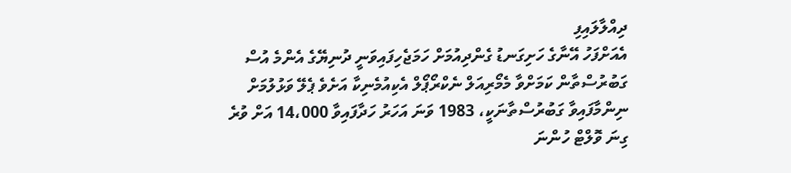ދިއްލާލައިފި
އެއަށްފަހު އޭނާގެ ހަށިގަނޑު ގެންދިއުމަށް ހަމަޖެހިފައިވަނީ ދުނިޔޭގެ އެންމެ އުސް ގަބުރުސްތާން ކަމަށްވާ މެމޯރިއަލް ނެކްރޯޕޯލް އެކިއުމެނިކާ އަށެވެ ޕެލޭ ވަޅުލުމަށް ނިންމާފައިވާ ގަބުރުސްތާނަކީ، 1983 ވަނަ އަހަރު ހަދާފައިވާ 14،000 އަށް ވުރެ ގިނަ ވޮލްޓް ހުންނަ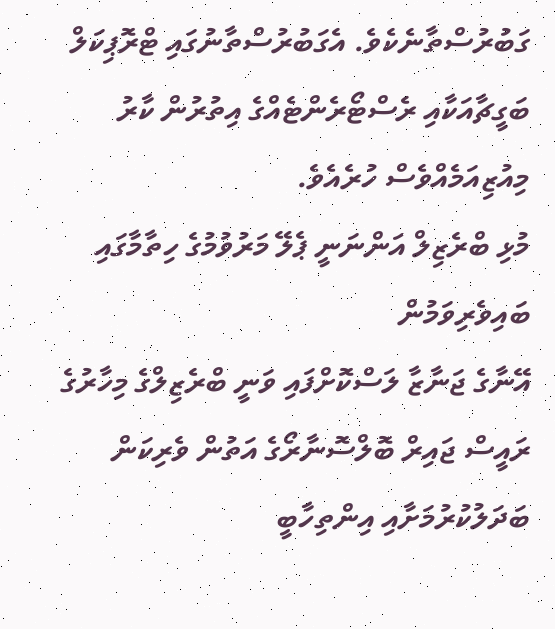ގަބުރުސްތާނެކެވެ. އެގަބުރުސްތާނުގައި ޓްރޮޕިކަލް ބަގީޗާއަކާއި ރެސްޓޯރެންޓެއްގެ އިތުރުން ކާރު މިއުޒިއަމެއްވެސް ހުރެއެވެ.
މުޅި ބްރެޒިލް އަންނަނީ ޕެލޭ މަރުވުމުގެ ހިތާމާގައި ބައިވެރިވަމުން
އޭނާގެ ޖަނާޒާ ލަސްކޮށްފައި ވަނީ ބްރެޒިލްގެ މިހާރުގެ ރައީސް ޖައިރް ބޮލްސޮނާރޯގެ އަތުން ވެރިކަން ބަދަލުކުރުމަށާއި އިންތިހާބީ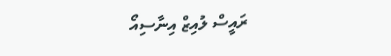ރައީސް ލުއިޒް އިނާސިއޯ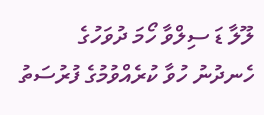ލޫލާ ޑަ ސިލްވާ ހޯމަ ދުވަހުގެ ހެނދުނު ހުވާ ކުރެއްވުމުގެ ފުރުސަތު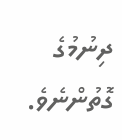ދިނުމުގެ ގޮތުންނެވެ.